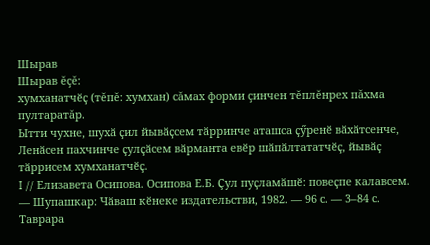Шырав
Шырав ĕçĕ:
хумханатчӗҫ (тĕпĕ: хумхан) сăмах форми çинчен тĕплĕнрех пăхма пултаратăр.
Ытти чухне, шухӑ ҫил йывӑҫсем тӑрринче аташса ҫӳренӗ вӑхӑтсенче, Ленӑсен пахчинче ҫулҫӑсем вӑрманта евӗр шӑпӑлтататчӗҫ, йывӑҫ тӑррисем хумханатчӗҫ.
I // Елизавета Осипова. Осипова Е.Б. Ҫул пуҫламӑшӗ: повеҫпе калавсем. — Шупашкар: Чӑваш кӗнеке издательстви, 1982. — 96 с. — 3–84 с.
Таврара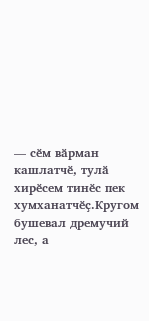— сӗм вӑрман кашлатчӗ, тулӑ хирӗсем тинӗс пек хумханатчӗҫ.Кругом бушевал дремучий лес, а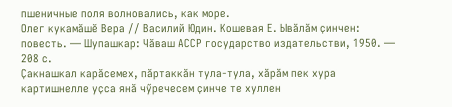пшеничные поля волновались, как море.
Олег кукамӑшӗ Вера // Василий Юдин. Кошевая Е. Ывӑлӑм ҫинчен: повесть. — Шупашкар: Чӑваш АССР государство издательстви, 1950. — 208 с.
Ҫакнашкал карӑсемех, пӑртаккӑн тула-тула, хӑрӑм пек хура картишнелле уҫса янӑ чӳречесем ҫинче те хуллен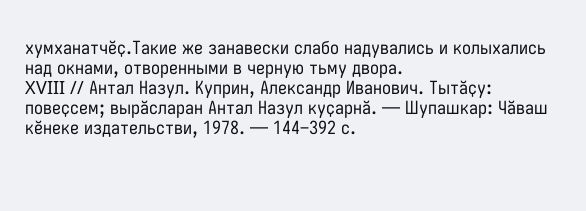хумханатчӗҫ.Такие же занавески слабо надувались и колыхались над окнами, отворенными в черную тьму двора.
XVIII // Антал Назул. Куприн, Александр Иванович. Тытӑҫу: повеҫсем; вырӑсларан Антал Назул куҫарнӑ. — Шупашкар: Чӑваш кӗнеке издательстви, 1978. — 144–392 с.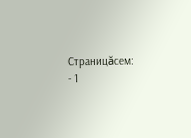Страницăсем:
- 1